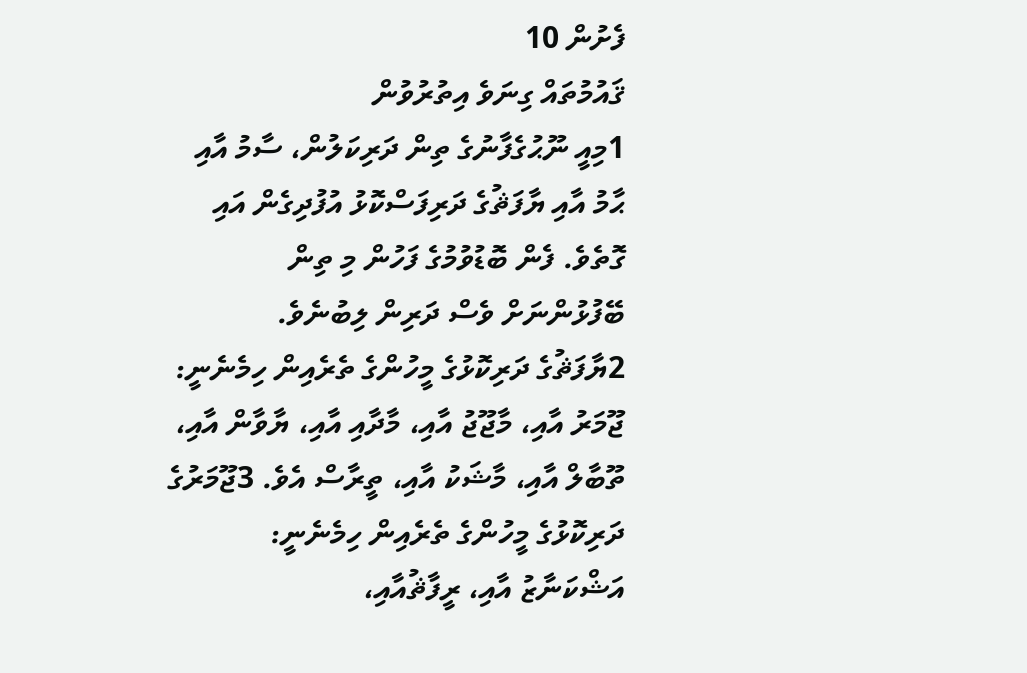ފެށުން 10
ޤައުމުތައް ގިނަވެ އިތުރުވުން
1މިއީ ނޫޙުގެފާނުގެ ތިން ދަރިކަލުން، ސާމު އާއި ޙާމު އާއި ޔާފަޘުގެ ދަރިފަސްކޮޅު އުފުދިގެން އައި ގޮތެވެ. ފެން ބޮޑުވުމުގެ ފަހުން މި ތިން ބޭފުޅުންނަށް ވެސް ދަރިން ލިބުނެވެ.
2ޔާފަޘުގެ ދަރިކޮޅުގެ މީހުންގެ ތެރެއިން ހިމެނެނީ: ޖޫމަރު އާއި، މާޖޫޖު އާއި، މާދާއި އާއި، ޔާވާން އާއި، ތޫބާލް އާއި، މާޝަކު އާއި، ތީރާސް އެވެ. 3ޖޫމަރުގެ ދަރިކޮޅުގެ މީހުންގެ ތެރެއިން ހިމެނެނީ: އަޝްކަނާޒު އާއި، ރީފާޘުއާއި،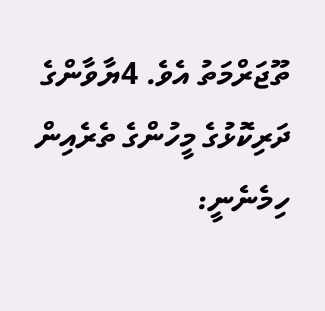ތޫޖަރްމަތު އެވެ. 4ޔާވާންގެ ދަރިކޮޅުގެ މީހުންގެ ތެރެއިން ހިމެނެނީ: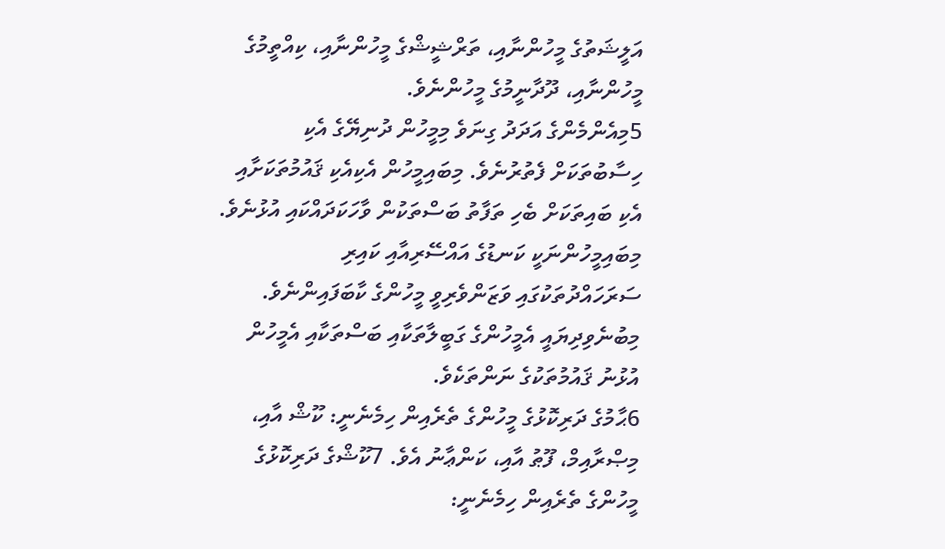އަލީޝަތުގެ މީހުންނާއި، ތަރްޝީޝްގެ މީހުންނާއި، ކިއްތީމުގެ މީހުންނާއި، ދޫދާނީމުގެ މީހުންނެވެ.
5މިއެންމެންގެ އަދަދު ގިނަވެ މިމީހުން ދުނިޔޭގެ އެކި ހިސާބުތަކަށް ފެތުރުނެވެ. މިބައިމީހުން އެކިއެކި ޤައުމުތަކަށާއި އެކި ބައިތަކަށް ބެހި ތަފާތު ބަސްތަކުން ވާހަކަދައްކައި އުޅުނެވެ. މިބައިމީހުންނަކީ ކަނޑުގެ އައްސޭރިއާއި ކައިރި ސަރަހައްދުތަކުގައި ވަޒަންވެރިވީ މީހުންގެ ކާބަފައިންނެވެ.
މިބުނެވިދިޔައީ އެމީހުންގެ ގަބީލާތަކާއި ބަސްތަކާއި އެމީހުން އުޅުނު ޤައުމުތަކުގެ ނަންތަކެވެ.
6ޙާމުގެ ދަރިކޮޅުގެ މީހުންގެ ތެރެއިން ހިމެނެނީ: ކޫޝް އާއި، މިޞްރާއިމް، ފޫޠު އާއި، ކަންޢާނު އެވެ. 7ކޫޝްގެ ދަރިކޮޅުގެ މީހުންގެ ތެރެއިން ހިމެނެނީ: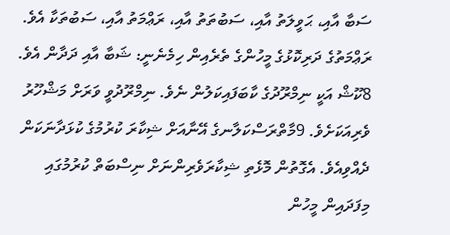ސަބާ އާއި، ޙަވީލަތު އާއި، ސަބުތަތު އާއި، ރަޢްމަތު އާއި، ސަބުތަކާ އެވެ. ރަޢްމަތުގެ ދަރިކޮޅުގެ މީހުންގެ ތެރެއިން ހިމެނެނީ: ޝަބާ އާއި ދަދާން އެވެ.
8ކޫޝް އަކީ ނިމްރޫދުގެ ކާބަފައިކަލުން ނެވެ. ނިމްރޫދުވީ ވަރަށް މަޝްހޫރު ވެރިއަކަށެވެ. 9މާތްރަސްކަލާނގެ އޭނާއަށް ޝިކާރަ ކުރުމުގެ ކުޅަދާނަކަން ދެއްވިއެވެ. އެގޮތުން މޮޅެތި ޝިކާރަވެރިންނަށް ނިސްބަތް ކުރުމުގައި މިފަދައިން މީހުން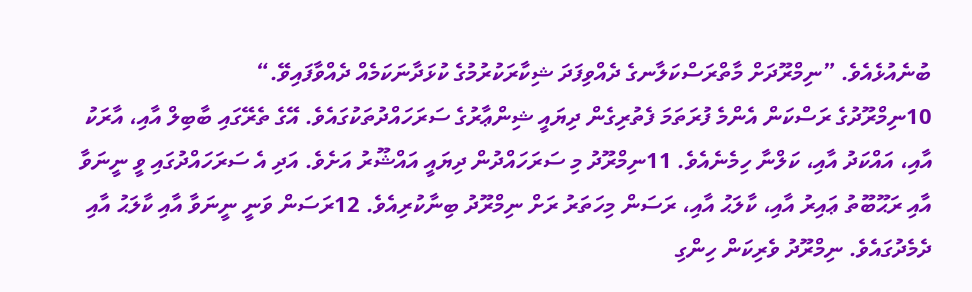ބުނެއުޅެއެވެ. ”ނިމްރޫދަށް މާތްރަސްކަލާނގެ ދެއްވިފަދަ ޝިކާރަކުރުމުގެ ކުޅަދާނަކަމެއް ދެއްވާފައިވޭ.“
10ނިމްރޫދުގެ ރަސްކަން އެންމެ ފުރަތަމަ ފެތުރިގެން ދިޔައީ ޝިންޢާރުގެ ސަރަހައްދުތަކުގައެވެ. އޭގެ ތެރޭގައި ބާބިލް އާއި، އާރަކު އާއި، އައްކަދު އާއި، ކަލްނާ ހިމެނެއެވެ. 11ނިމްރޫދު މި ސަރަހައްދުން ދިޔައީ އައްޝޫރު އަށެވެ. އަދި އެ ސަރަހައްދުގައި ވީ ނީނަވާ އާއި ރަޙޫބޫތު ޢައިރު އާއި، ކާލަޙު އާއި، ރަސަން މިހަތަރު ރަށް ނިމްރޫދު ބިނާކުރިއެވެ. 12ރަސަން ވަނީ ނީނަވާ އާއި ކާލަޙު އާއި ދެމެދުގައެވެ. ނިމްރޫދު ވެރިކަން ހިންގި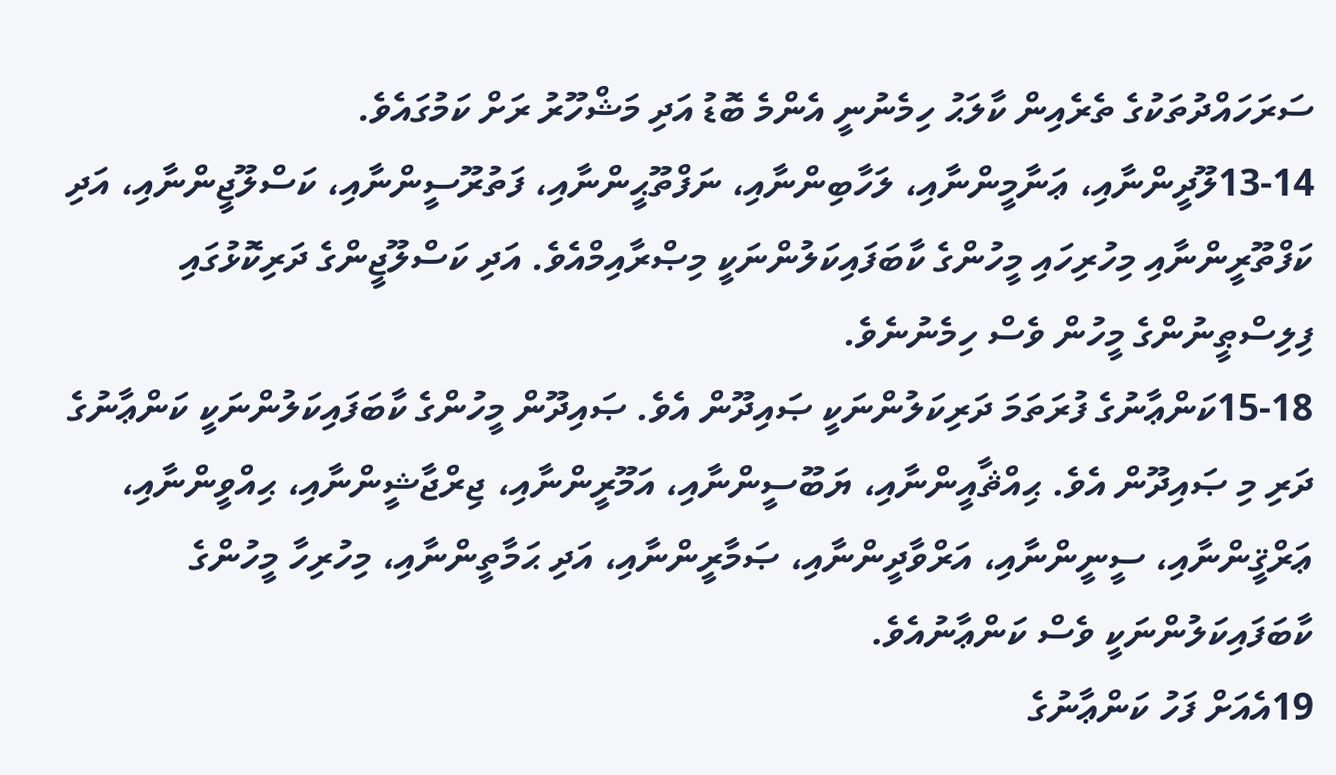ސަރަހައްދުތަކުގެ ތެރެއިން ކާލަޙު ހިމެނުނީ އެންމެ ބޮޑު އަދި މަޝްހޫރު ރަށް ކަމުގައެވެ.
13-14ލޫދީންނާއި، ޢަނާމީންނާއި، ލަހާބިންނާއި، ނަފްތޫޙީންނާއި، ފަތުރޫސީންނާއި، ކަސްލޫޖީންނާއި، އަދި ކަފްތޫރީންނާއި މިހުރިހައި މީހުންގެ ކާބަފައިކަލުންނަކީ މިޞްރާއިމްއެވެ. އަދި ކަސްލޫޖީންގެ ދަރިކޮޅުގައި ފިލިސްޠީނުންގެ މީހުން ވެސް ހިމެނުނެވެ.
15-18ކަންޢާނުގެ ފުރަތަމަ ދަރިކަލުންނަކީ ޞައިދޫން އެވެ. ޞައިދޫން މީހުންގެ ކާބަފައިކަލުންނަކީ ކަންޢާނުގެ ދަރި މި ޞައިދޫން އެވެ. ޙިއްޘާއީންނާއި، ޔަބޫސީންނާއި، އަމޫރީންނާއި، ޖިރްޖާޝީންނާއި، ޙިއްވީންނާއި، ޢަރްޤީންނާއި، ސީނީންނާއި، އަރްވާދީންނާއި، ޞަމާރީންނާއި، އަދި ޙަމާތީންނާއި، މިހުރިހާ މީހުންގެ ކާބަފައިކަލުންނަކީ ވެސް ކަންޢާނުއެވެ.
19އެއަށް ފަހު ކަންޢާނުގެ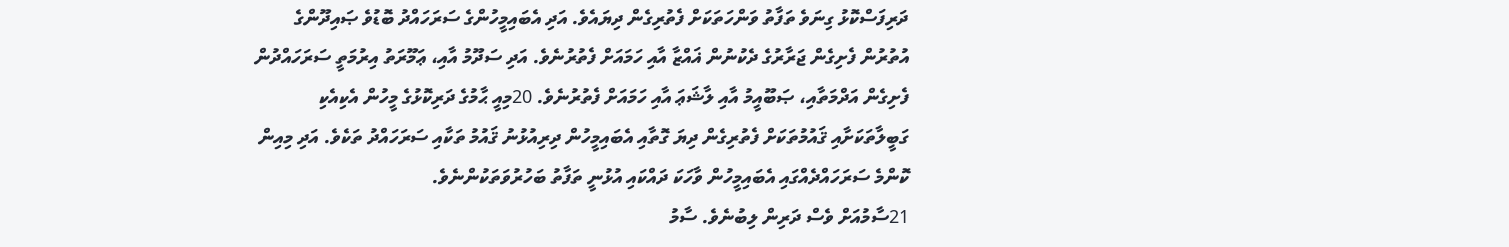ދަރިފަސްކޮޅު ގިނަވެ ތަފާތު ވަންހަތަކަށް ފެތުރިގެން ދިޔައެވެ. އަދި އެބައިމީހުންގެ ސަރަހައްދު ބޮޑުވެ ޞައިދޫންގެ އުތުރުން ފެށިގެން ޖަރާރުގެ ދެކުނުން ޣައްޒާ އާއި ހަމައަށް ފެތުރުނެވެ. އަދި ސަދޫމު އާއި، ޢަމޫރަތު އިރުމަތީ ސަރަހައްދުން ފެށިގެން އަދްމަތާއި، ޞަބޫއީމު އާއި ލާޝަޢަ އާއި ހަމައަށް ފެތުރުނެވެ. 20މިއީ ޙާމުގެ ދަރިކޮޅުގެ މީހުން އެކިއެކި ގަބީލާތަކަށާއި ޤައުމުތަކަށް ފެތުރިގެން ދިޔަ ގޮތާއި އެބައިމީހުން ދިރިއުޅުނު ޤައުމު ތަކާއި ސަރަހައްދު ތަކެވެ. އަދި މިއިން ކޮންމެ ސަރަހައްދެއްގައި އެބައިމީހުން ވާހަކަ ދައްކައި އުޅުނީ ތަފާތު ބަހުރުވަތަކުންނެވެ.
21ސާމުއަށް ވެސް ދަރިން ލިބުނެވެ. ސާމު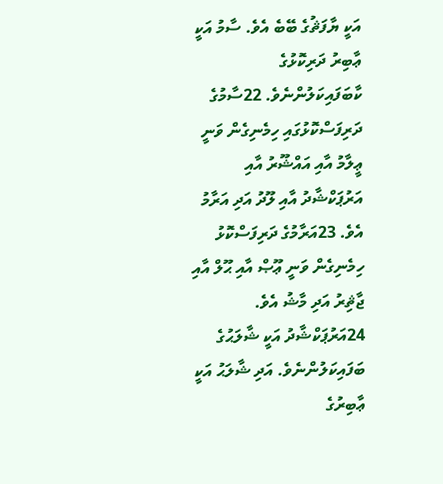އަކީ ޔާފަޘުގެ ބޭބެ އެވެ. ސާމު އަކީ ޢާބިރު ދަރިކޮޅުގެ ކާބަފައިކަލުންނެވެ. 22ސާމުގެ ދަރިފަސްކޮޅުގައި ހިމެނިގެން ވަނީ ޢީލާމު އާއި އައްޝޫރު އާއި އަރުޕަކްޝާދު އާއި ލޫދު އަދި އަރާމު އެވެ. 23އަރާމުގެ ދަރިފަސްކޮޅު ހިމެނިގެން ވަނީ ޢޫޞް އާއި ޙޫލް އާއި ޖާޘިރު އަދި މާޝު އެވެ. 24އަރުޕަކްޝާދު އަކީ ޝާލަޙުގެ ބަފައިކަލުންނެވެ. އަދި ޝާލަޙު އަކީ ޢާބިރުގެ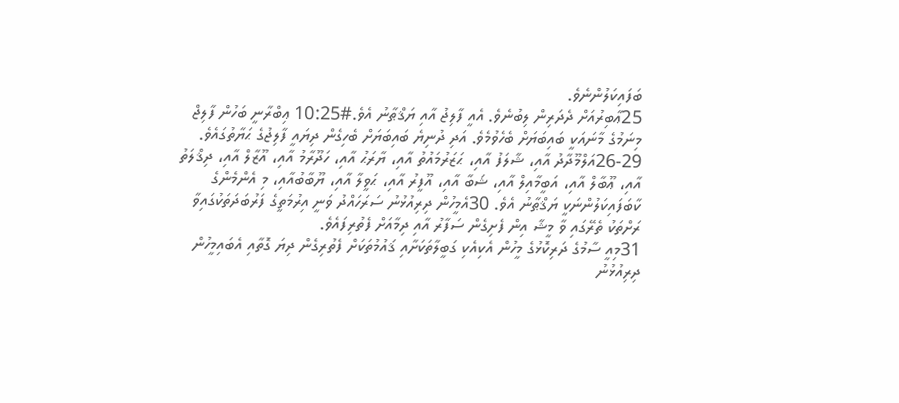ބަފައިކަލުންނެވެ.
25ޢާބިރުއަށް ދެދަރިން ލިބުނެވެ. އެއީ ފާލިޖު އާއި ޔަޤްޠާނު އެވެ.#10:25 ޢިބްރާނީ ބަހުން ފާލިޖް މިނަމުގެ މާނައަކީ ބައިބަޔަށް ބެހެވުމެވެ. އަދި ދުނިޔެ ބައިބަޔަށް ބެހިގެން ދިޔައީ ފާލިޖުގެ ޙަޔާތުގައެވެ.
26-29އަލްމޫދާދު އާއި، ޝާލަފު އާއި، ޙަޒަރުމައުތު އާއި، ޔާރަޙު އާއި، ހަދޫރާމު އާއި، އޫޒާލް އާއި، ދިޤްލަތު އާއި، ޢޫބާލް އާއި، އަބީމާއިލް އާއި، ޝަބާ އާއި، އޫފީރު އާއި، ޙަވީލާ އާއި، ޔޫބާބުއާއި، މި އެންމެންގެ ކާބަފައިކަލުންނަކީ ޔަޤްޠާނު އެވެ. 30އެމީހުން ދިރިއުޅުނު ސަރަހައްދު ވަނީ އިރުމަތީގެ ފަރުބަދަތަކުގައިވާ ރަށްތަކު ތެރޭގައި ވާ މީޝާ އިން ފެށިގެން ސަފާރު އާއި ދިމާއަށް ފެތުރިފައެވެ.
31މިއީ ސާމުގެ ދަރިކޮޅުގެ މީހުން އެކިއެކި ގަބީލާތަކަށާއި ޤައުމުތަކަށް ފެތުރިގެން ދިޔަ ގޮތާއި އެބައިމީހުން ދިރިއުޅުނު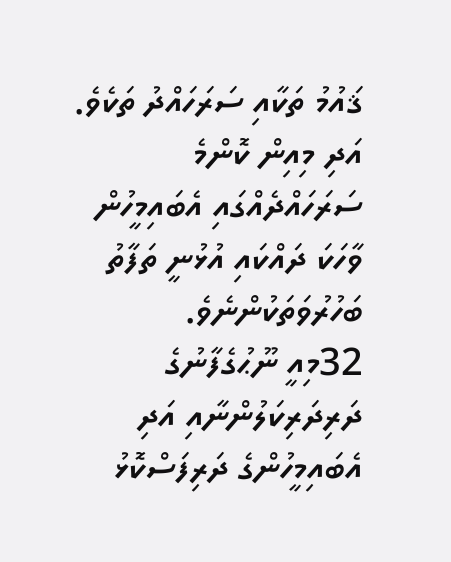ޤައުމު ތަކާއި ސަރަހައްދު ތަކެވެ. އަދި މިއިން ކޮންމެ ސަރަހައްދެއްގައި އެބައިމީހުން ވާހަކަ ދައްކައި އުޅުނީ ތަފާތު ބަހުރުވަތަކުންނެވެ.
32މިއީ ނޫޙުގެފާނުގެ ދަރިދަރިކަލުންނާއި އަދި އެބައިމީހުންގެ ދަރިފަސްކޮޅު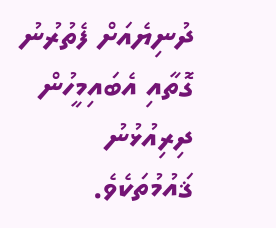ދުނިޔެއަށް ފެތުރުނު ގޮތާއި އެބައިމީހުން ދިރިއުޅުނު ޤައުމުތަކެވެ.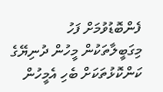ފެންބޮޑުވުމަށް ފަހު މިގަބީލާތަކުން މީހުން ދުނިޔޭގެ ކަންކޮޅުތަކަށް ބެހި އެމީހުން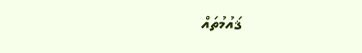ޤައުމުތައް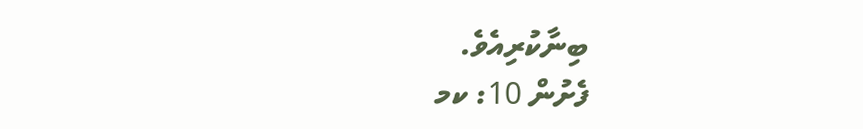ބިނާކުރިއެވެ.
ފެށުން 10: ކމ